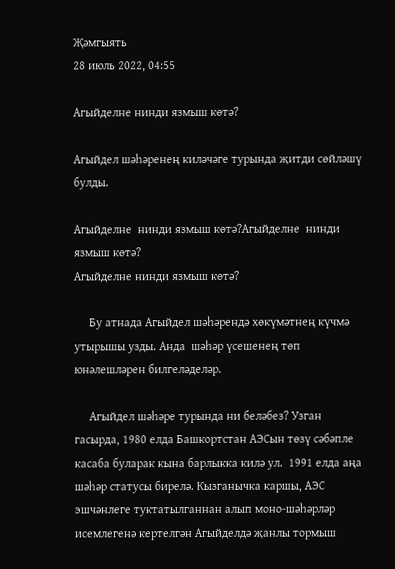Җәмгыять
28 июль 2022, 04:55

Агыйделне нинди язмыш көтә?

Агыйдел шәһәренең киләчәге турында җитди сөйләшү булды.

Агыйделне  нинди язмыш көтә?Агыйделне  нинди язмыш көтә?
Агыйделне нинди язмыш көтә?

     Бу атнада Агыйдел шәһәрендә хөкүмәтнең күчмә утырышы узды. Анда  шәһәр үсешенең төп юнәлешләрен билгеләделәр.

     Агыйдел шәһәре турында ни беләбез? Узган гасырда, 1980 елда Башкортстан АЭСын төзү сәбәпле касаба буларак кына барлыкка килә ул.  1991 елда аңа шәһәр статусы бирелә. Кызганычка каршы, АЭС эшчәнлеге туктатылганнан алып моно-шәһәрләр исемлегенә кертелгән Агыйделдә җанлы тормыш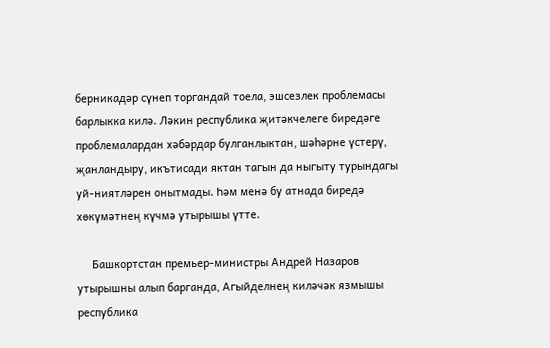берникадәр сүнеп торгандай тоела, эшсезлек проблемасы барлыкка килә. Ләкин республика җитәкчелеге биредәге проблемалардан хәбәрдар булганлыктан, шәһәрне үстерү, җанландыру, икътисади яктан тагын да ныгыту турындагы уй-ниятләрен онытмады. Һәм менә бу атнада биредә хөкүмәтнең күчмә утырышы үтте.

     Башкортстан премьер-министры Андрей Назаров утырышны алып барганда, Агыйделнең киләчәк язмышы республика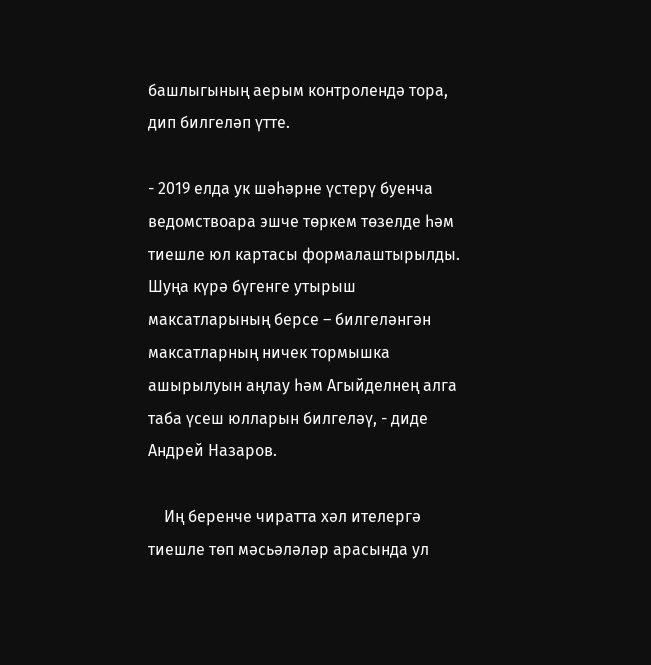башлыгының аерым контролендә тора, дип билгеләп үтте.

- 2019 елда ук шәһәрне үстерү буенча ведомствоара эшче төркем төзелде һәм тиешле юл картасы формалаштырылды. Шуңа күрә бүгенге утырыш максатларының берсе – билгеләнгән  максатларның ничек тормышка ашырылуын аңлау һәм Агыйделнең алга таба үсеш юлларын билгеләү, - диде Андрей Назаров.

    Иң беренче чиратта хәл ителергә тиешле төп мәсьәләләр арасында ул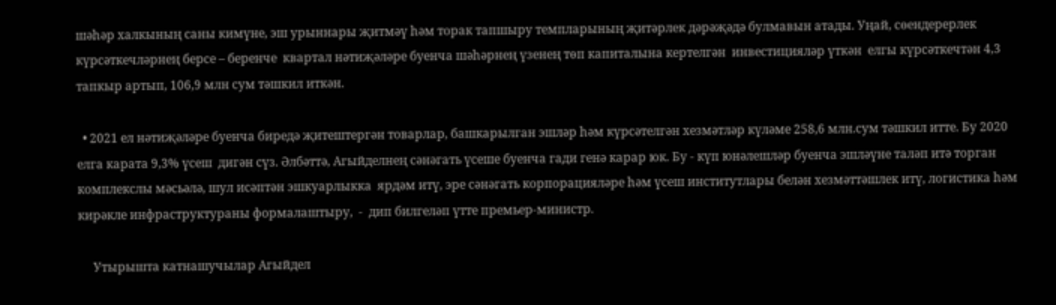шәһәр халкының саны кимүне, эш урыннары җитмәү һәм торак тапшыру темпларының җитәрлек дәрәҗәдә булмавын атады. Уңай, сөендерерлек күрсәткечләрнең берсе – беренче  квартал нәтиҗәләре буенча шәһәрнең үзенең төп капиталына кертелгән  инвестицияләр үткән  елгы күрсәткечтән 4,3 тапкыр артып, 106,9 млн сум тәшкил иткән.

  • 2021 ел нәтиҗәләре буенча биредә җитештергән товарлар, башкарылган эшләр һәм күрсәтелгән хезмәтләр күләме 258,6 млн.сум тәшкил итте. Бу 2020 елга карата 9,3% үсеш  дигән сүз. Әлбәттә, Агыйделнең сәнәгать үсеше буенча гади генә карар юк. Бу - күп юнәлешләр буенча эшләүне таләп итә торган комплекслы мәсьәлә, шул исәптән эшкуарлыкка  ярдәм итү, эре сәнәгать корпорацияләре һәм үсеш институтлары белән хезмәттәшлек итү, логистика һәм кирәкле инфраструктураны формалаштыру,  -  дип билгеләп үтте премьер-министр.

     Утырышта катнашучылар Агыйдел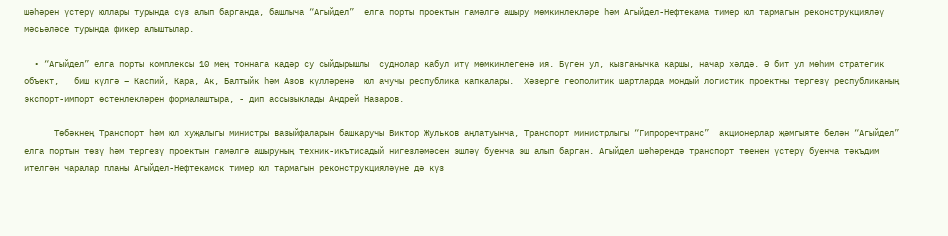шәһәрен үстерү юллары турында сүз алып барганда, башлыча “Агыйдел”  елга порты проектын гамәлгә ашыру мөмкинлекләре һәм Агыйдел-Нефтекама тимер юл тармагын реконструкцияләү мәсьәләсе турында фикер алыштылар.

  • “Агыйдел” елга порты комплексы 10 мең тоннага кадәр су сыйдырышлы  суднолар кабул итү мөмкинлегенә ия. Бүген ул, кызганычка каршы, начар хәлдә. Ә бит ул мөһим стратегик объект,   биш күлгә – Каспий, Кара, Ак, Балтыйк һәм Азов күлләренә  юл ачучы республика капкалары.  Хәзерге геополитик шартларда мондый логистик проектны тергезү республиканың экспорт-импорт өстенлекләрен формалаштыра, - дип ассызыклады Андрей Назаров.

      Төбәкнең Транспорт һәм юл хуҗалыгы министры вазыйфаларын башкаручы Виктор Жульков аңлатуынча, Транспорт министрлыгы “Гипроречтранс”  акционерлар җәмгыяте белән “Агыйдел”   елга портын төзү һәм тергезү проектын гамәлгә ашыруның техник-икътисадый нигезләмәсен эшләү буенча эш алып барган. Агыйдел шәһәрендә транспорт төенен үстерү буенча тәкъдим ителгән чаралар планы Агыйдел-Нефтекамск тимер юл тармагын реконструкцияләүне дә күз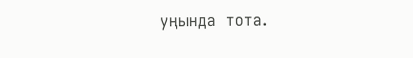уңында  тота.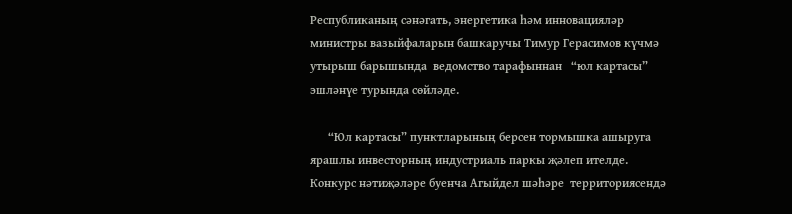Республиканың сәнәгать, энергетика һәм инновацияләр министры вазыйфаларын башкаручы Тимур Герасимов күчмә утырыш барышында  ведомство тарафыннан   “юл картасы”  эшләнүе турында сөйләде.

      “Юл картасы” пунктларының берсен тормышка ашыруга ярашлы инвесторның индустриаль паркы җәлеп ителде.  Конкурс нәтиҗәләре буенча Агыйдел шәһәре  территориясендә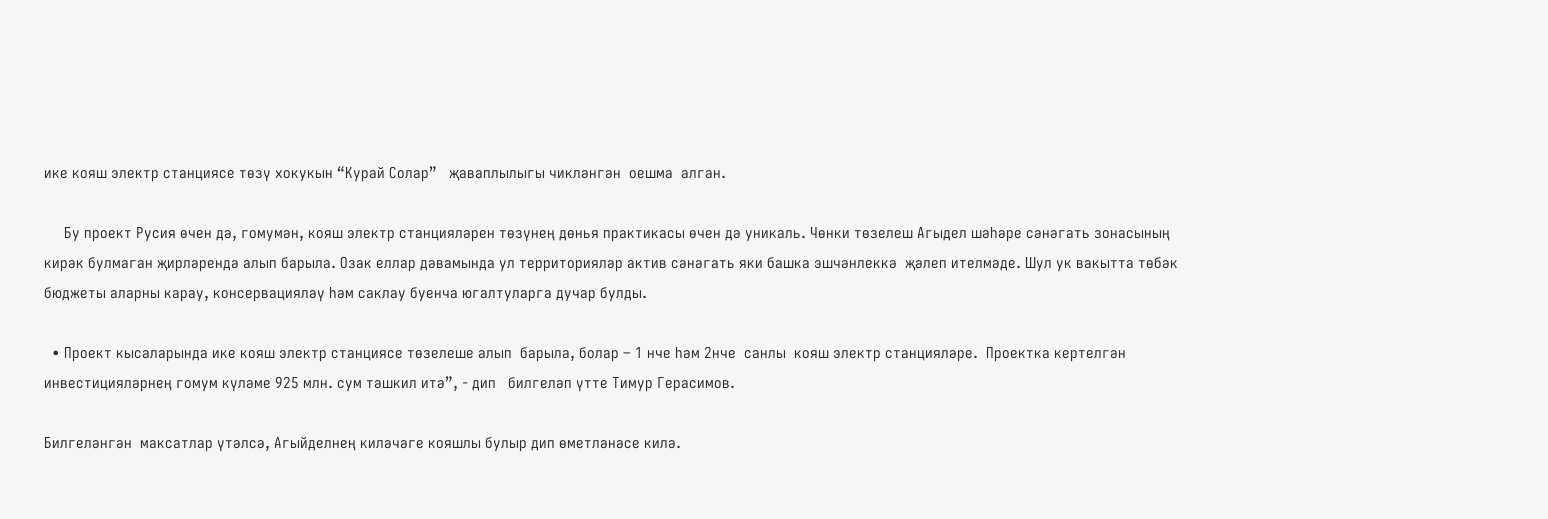ике кояш электр станциясе төзү хокукын “Курай Солар”   җаваплылыгы чикләнгән  оешма  алган.

     Бу проект Русия өчен дә, гомумән, кояш электр станцияләрен төзүнең дөнья практикасы өчен дә уникаль. Чөнки төзелеш Агыдел шәһәре сәнәгать зонасының кирәк булмаган җирләрендә алып барыла. Озак еллар дәвамында ул территорияләр актив сәнәгать яки башка эшчәнлеккә  җәлеп ителмәде. Шул ук вакытта төбәк бюджеты аларны карау, консервацияләү һәм саклау буенча югалтуларга дучар булды.

  • Проект кысаларында ике кояш электр станциясе төзелеше алып  барыла, болар – 1 нче һәм 2нче  санлы  кояш электр станцияләре.  Проектка кертелгән  инвестицияләрнең гомум күләме 925 млн. сум тәшкил итә”, - дип   билгеләп үтте Тимур Герасимов.

Билгеләнгән  максатлар үтәлсә, Агыйделнең киләчәге кояшлы булыр дип өметләнәсе килә.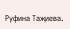Руфина Таҗиева.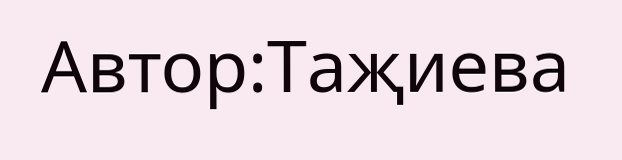Автор:Таҗиева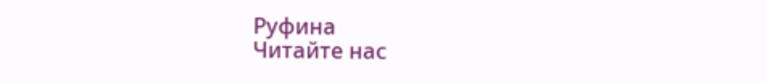Руфина
Читайте нас